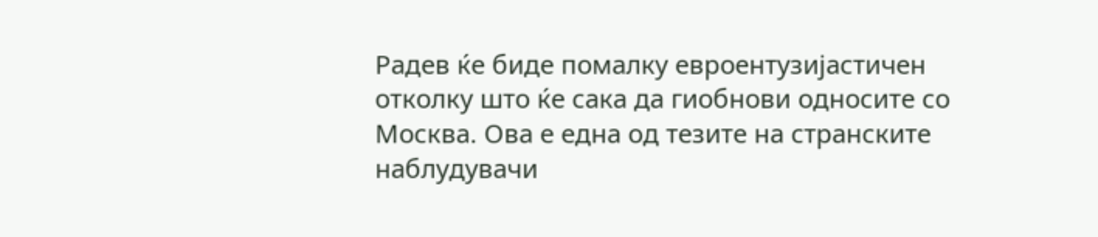Радев ќе биде помалку евроентузијастичен отколку што ќе сака да гиобнови односите со Москва. Ова е една од тезите на странските наблудувачи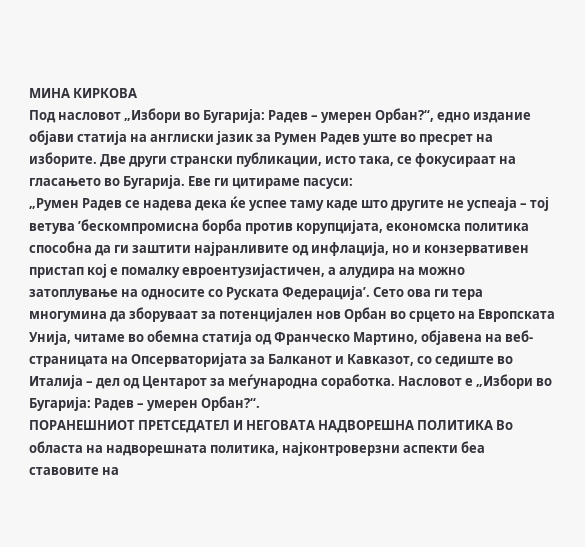МИНА КИРКОВА
Под насловот „Избори во Бугарија: Радев – умерен Орбан?“, едно издание објави статија на англиски јазик за Румен Радев уште во пресрет на изборите. Две други странски публикации, исто така, се фокусираат на гласањето во Бугарија. Еве ги цитираме пасуси:
„Румен Радев се надева дека ќе успее таму каде што другите не успеаја – тој ветува ’бескомпромисна борба против корупцијата, економска политика способна да ги заштити најранливите од инфлација, но и конзервативен пристап кој е помалку евроентузијастичен, а алудира на можно затоплување на односите со Руската Федерација’. Сето ова ги тера многумина да зборуваат за потенцијален нов Орбан во срцето на Европската Унија, читаме во обемна статија од Франческо Мартино, објавена на веб-страницата на Опсерваторијата за Балканот и Кавказот, со седиште во Италија – дел од Центарот за меѓународна соработка. Насловот е „Избори во Бугарија: Радев – умерен Орбан?“.
ПОРАНЕШНИОТ ПРЕТСЕДАТЕЛ И НЕГОВАТА НАДВОРЕШНА ПОЛИТИКА Во областа на надворешната политика, најконтроверзни аспекти беа ставовите на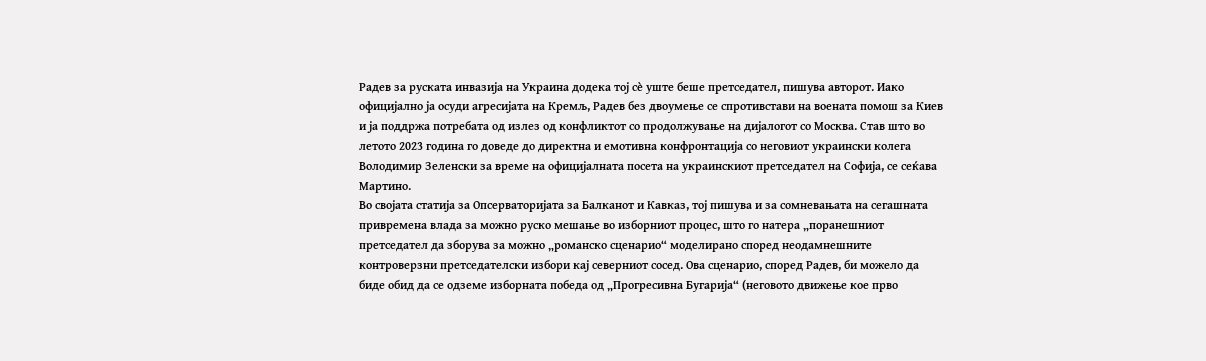Радев за руската инвазија на Украина додека тој сè уште беше претседател, пишува авторот. Иако официјално ја осуди агресијата на Кремљ, Радев без двоумење се спротивстави на воената помош за Киев и ја поддржа потребата од излез од конфликтот со продолжување на дијалогот со Москва. Став што во летото 2023 година го доведе до директна и емотивна конфронтација со неговиот украински колега Володимир Зеленски за време на официјалната посета на украинскиот претседател на Софија, се сеќава Мартино.
Во својата статија за Опсерваторијата за Балканот и Кавказ, тој пишува и за сомневањата на сегашната привремена влада за можно руско мешање во изборниот процес, што го натера „поранешниот претседател да зборува за можно „романско сценарио“ моделирано според неодамнешните контроверзни претседателски избори кај северниот сосед. Ова сценарио, според Радев, би можело да биде обид да се одземе изборната победа од „Прогресивна Бугарија“ (неговото движење кое прво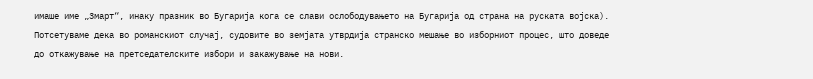имаше име „3март“, инаку празник во Бугарија кога се слави ослободувањето на Бугарија од страна на руската војска).
Потсетуваме дека во романскиот случај, судовите во земјата утврдија странско мешање во изборниот процес, што доведе до откажување на претседателските избори и закажување на нови.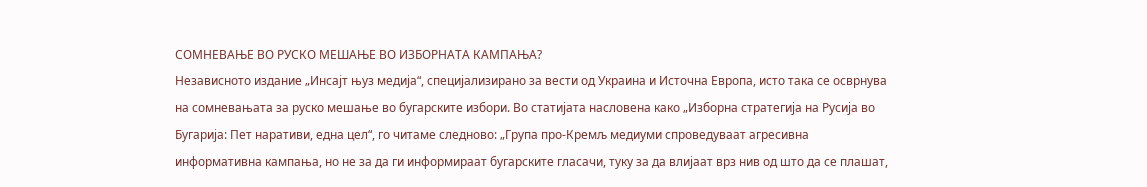СОМНЕВАЊЕ ВО РУСКО МЕШАЊЕ ВО ИЗБОРНАТА КАМПАЊА?
Независното издание „Инсајт њуз медија“, специјализирано за вести од Украина и Источна Европа, исто така се осврнува на сомневањата за руско мешање во бугарските избори. Во статијата насловена како „Изборна стратегија на Русија во Бугарија: Пет наративи, една цел“, го читаме следново: „Група про-Кремљ медиуми спроведуваат агресивна информативна кампања, но не за да ги информираат бугарските гласачи, туку за да влијаат врз нив од што да се плашат,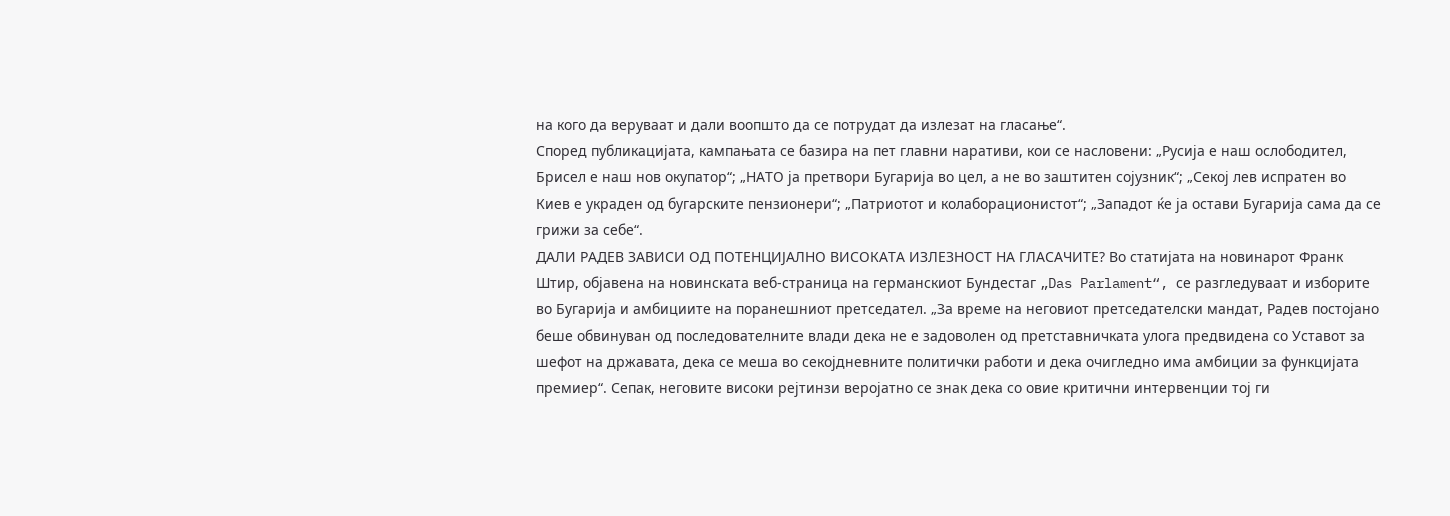на кого да веруваат и дали воопшто да се потрудат да излезат на гласање“.
Според публикацијата, кампањата се базира на пет главни наративи, кои се насловени: „Русија е наш ослободител, Брисел е наш нов окупатор“; „НАТО ја претвори Бугарија во цел, а не во заштитен сојузник“; „Секој лев испратен во Киев е украден од бугарските пензионери“; „Патриотот и колаборационистот“; „Западот ќе ја остави Бугарија сама да се грижи за себе“.
ДАЛИ РАДЕВ ЗАВИСИ ОД ПОТЕНЦИЈАЛНО ВИСОКАТА ИЗЛЕЗНОСТ НА ГЛАСАЧИТЕ? Во статијата на новинарот Франк Штир, објавена на новинската веб-страница на германскиот Бундестаг „Das Parlament“, се разгледуваат и изборите во Бугарија и амбициите на поранешниот претседател. „За време на неговиот претседателски мандат, Радев постојано беше обвинуван од последователните влади дека не е задоволен од претставничката улога предвидена со Уставот за шефот на државата, дека се меша во секојдневните политички работи и дека очигледно има амбиции за функцијата премиер“. Сепак, неговите високи рејтинзи веројатно се знак дека со овие критични интервенции тој ги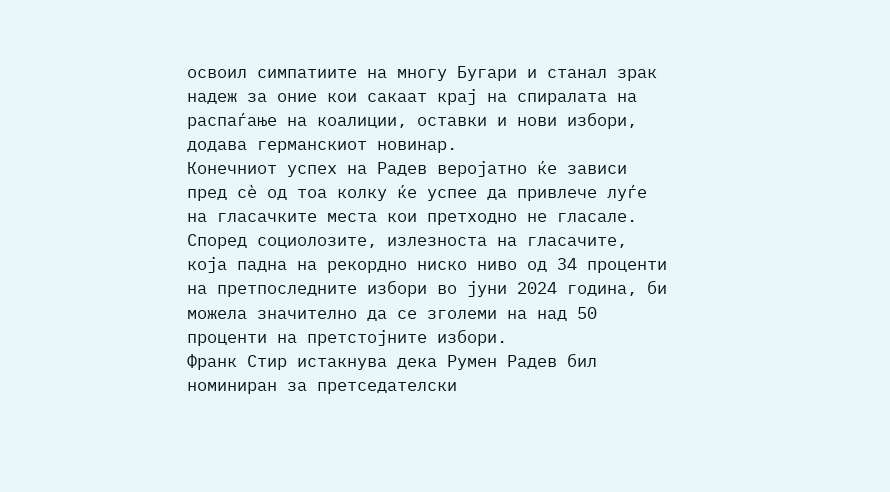освоил симпатиите на многу Бугари и станал зрак надеж за оние кои сакаат крај на спиралата на распаѓање на коалиции, оставки и нови избори, додава германскиот новинар.
Конечниот успех на Радев веројатно ќе зависи пред сè од тоа колку ќе успее да привлече луѓе на гласачките места кои претходно не гласале. Според социолозите, излезноста на гласачите, која падна на рекордно ниско ниво од 34 проценти на претпоследните избори во јуни 2024 година, би можела значително да се зголеми на над 50 проценти на претстојните избори.
Франк Стир истакнува дека Румен Радев бил номиниран за претседателски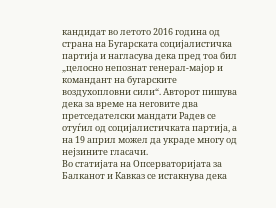кандидат во летото 2016 година од страна на Бугарската социјалистичка партија и нагласува дека пред тоа бил „целосно непознат генерал-мајор и командант на бугарските воздухопловни сили“. Авторот пишува дека за време на неговите два претседателски мандати Радев се отуѓил од социјалистичката партија, а на 19 април можел да украде многу од нејзините гласачи.
Во статијата на Опсерваторијата за Балканот и Кавказ се истакнува дека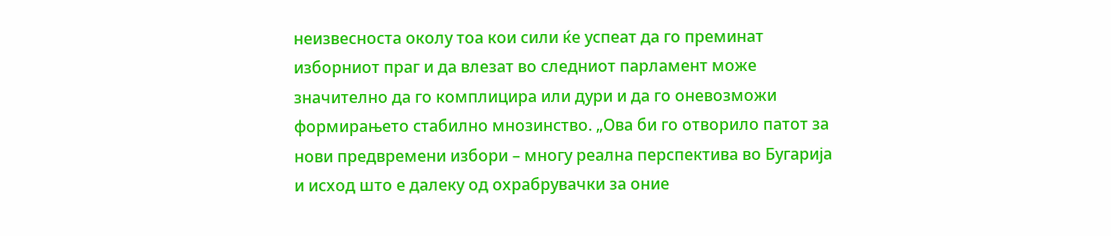неизвесноста околу тоа кои сили ќе успеат да го преминат изборниот праг и да влезат во следниот парламент може значително да го комплицира или дури и да го оневозможи формирањето стабилно мнозинство. „Ова би го отворило патот за нови предвремени избори – многу реална перспектива во Бугарија и исход што е далеку од охрабрувачки за оние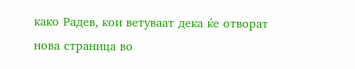како Радев, кои ветуваат дека ќе отворат нова страница во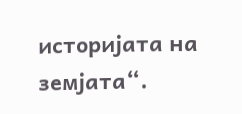историјата на земјата“.